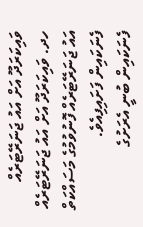ވައިކަރަދޫ އަށް އައު ޖަނަރޭޓަރެއް
ހދ. ވައިކަރަދޫ އަށް އައު ޖަނަރޭޓަރެއް އައު ޖަނަރޭޓަރެއް ފޮނުވުމުގެ މަސައްކަތް ފެނަކައިން ފަށައިފިއެވެ.
ފެނަކައިން ބުނީ އެރަށުގެ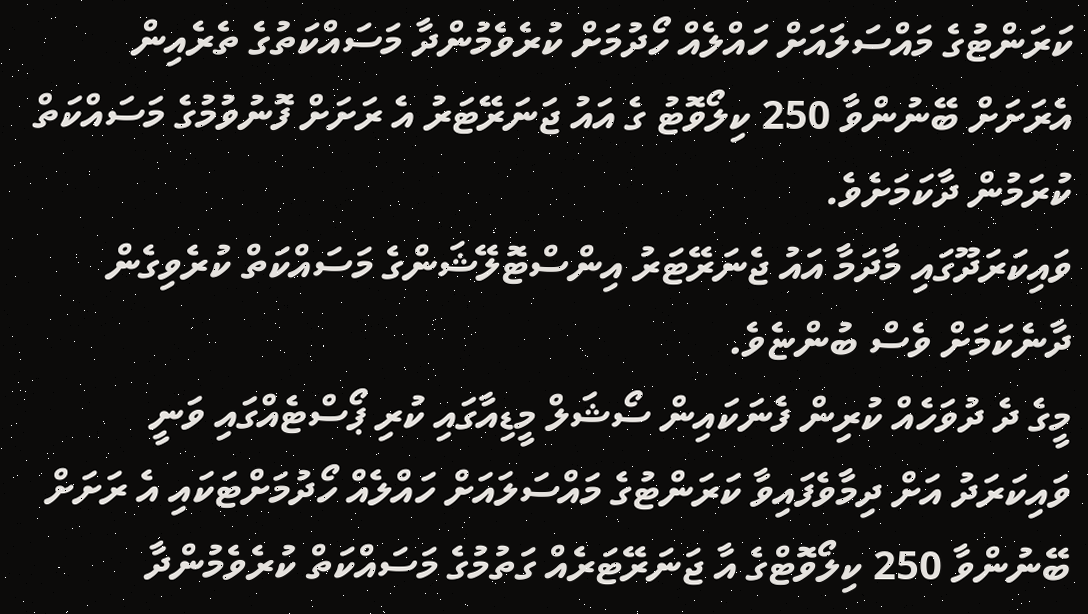ކަރަންޓުގެ މައްސަލައަށް ހައްލެއް ހޯދުމަށް ކުރެވެމުންދާ މަސައްކަތުގެ ތެރެއިން އެރަށަށް ބޭނުންވާ 250 ކިލޯވޮޓު ގެ އައު ޖަނަރޭޓަރު އެ ރަށަށް ފޮނުވުމުގެ މަސައްކަތް ކުރަމުން ދާކަމަށެވެ.
ވައިކަރަދޫގައި މާދަމާ އައު ޖެނަރޭޓަރު އިންސްޓޮލޭޝަންގެ މަސައްކަތް ކުރެވިގެން ދާނެކަމަށް ވެސް ބުންޏެވެ.
މީގެ ދެ ދުވަހެއް ކުރިން ފެނަކައިން ސޯޝަލް މީޑިއާގައި ކުރި ޕޯސްޓެއްގައި ވަނީ ވައިކަރަދު އަށް ދިމާވެފައިވާ ކަރަންޓުގެ މައްސަލައަށް ހައްލެއް ހޯދުމަށްޓަކައި އެ ރަށަށް ބޭނުންވާ 250 ކިލޯވޮޓްގެ އާ ޖަނަރޭޓަރެއް ގަތުމުގެ މަސައްކަތް ކުރެވެމުންދާ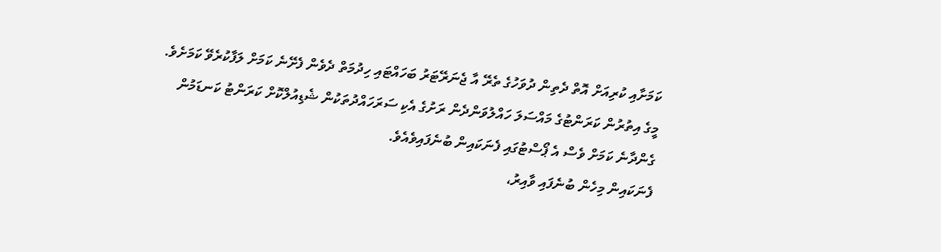ކަމަށާއި ކުރިއަށް އޮތް ދެތިން ދުވަހުގެ ތެރޭ އާ ޖެނަރޭޓަރު ބަހައްޓައި ހިދުމަތް ދެވެން ފެށޭނެ ކަމަށް ލަފާކުރެވޭ ކަމަށެވެ.
މީގެ އިތުރުން ކަރަންޓުގެ މައްސަލަ ހައްލުވަންދެން ރަށުގެ އެކި ސަރަހައްދުތަކުން ޝެޑިއުލްކޮށް ކަރަންޓު ކަނޑަމުން ގެންދާނެ ކަމަށް ވެސް އެ ޕޯސްޓުގައި ފެނަކައިން ބުނެފައިވެއެވެ.
ފެނަކައިން މިހެން ބުނެފައި ވާއިރު،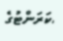،ކަރަންޓުގެ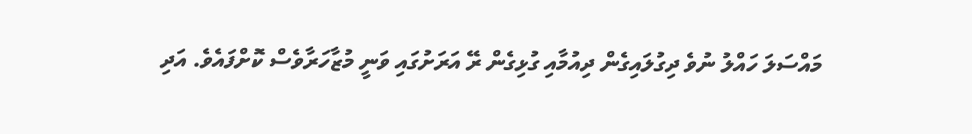މައްސަލަ ހައްލު ނުވެ ދިގުލައިގެން ދިއުމާއި ގުޅިގެން ރޭ އަރަށުގައި ވަނީ މުޒާހަރާވެސް ކޮށްފައެވެ. އަދި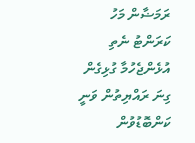ރަމަޟާން މަހު ކަރަންޓު ނެތި އުޅެންޖެހުމާ ގުޅިގެން ގިނަ ރައްޔިތުން ވަނީ ކަންބޮޑުވުން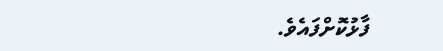ފާޅުކޮށްފައެވެ.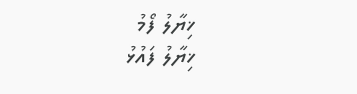ޚިޔާލު ފޯމު
ޚިޔާލު ފައުޅު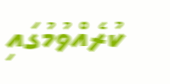ކުރެއްވުމުގައި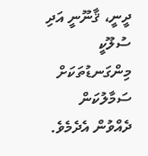ދީނީ، ޤާނޫނީ އަދި ސުލޫކީ މިންގަނޑުތަކަށް ސަމާލުކަން ދެއްވުން އެދެމެވެ.